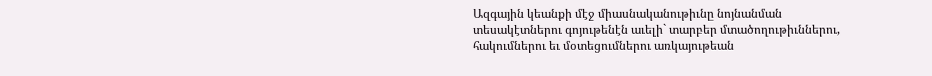Ազգային կեանքի մէջ միասնականութիւնը նոյնանման տեսակէտներու գոյութենէն աւելի` տարբեր մտածողութիւններու, հակումներու եւ մօտեցումներու առկայութեան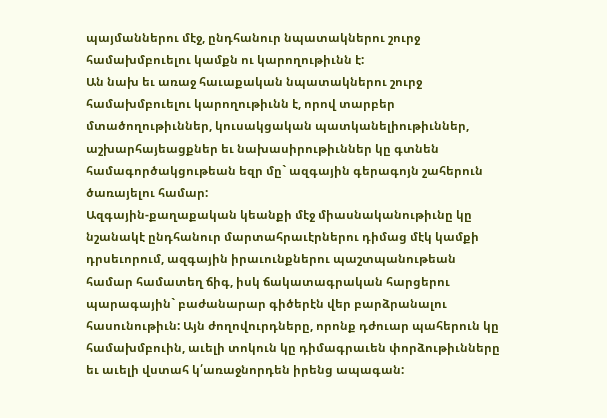պայմաններու մէջ, ընդհանուր նպատակներու շուրջ համախմբուելու կամքն ու կարողութիւնն է:
Ան նախ եւ առաջ հաւաքական նպատակներու շուրջ համախմբուելու կարողութիւնն է, որով տարբեր մտածողութիւններ, կուսակցական պատկանելիութիւններ, աշխարհայեացքներ եւ նախասիրութիւններ կը գտնեն համագործակցութեան եզր մը` ազգային գերագոյն շահերուն ծառայելու համար:
Ազգային-քաղաքական կեանքի մէջ միասնականութիւնը կը նշանակէ ընդհանուր մարտահրաւէրներու դիմաց մէկ կամքի դրսեւորում, ազգային իրաւունքներու պաշտպանութեան համար համատեղ ճիգ, իսկ ճակատագրական հարցերու պարագային` բաժանարար գիծերէն վեր բարձրանալու հասունութիւն: Այն ժողովուրդները, որոնք դժուար պահերուն կը համախմբուին, աւելի տոկուն կը դիմագրաւեն փորձութիւնները եւ աւելի վստահ կ՛առաջնորդեն իրենց ապագան: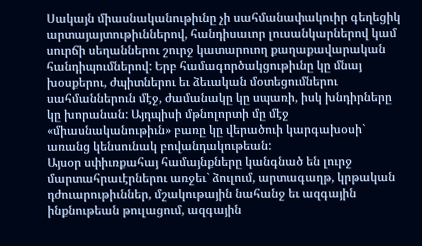Սակայն միասնականութիւնը չի սահմանափակուիր գեղեցիկ արտայայտութիւններով, հանդիսաւոր լուսանկարներով կամ սուրճի սեղաններու շուրջ կատարուող քաղաքավարական հանդիպումներով: Երբ համագործակցութիւնը կը մնայ խօսքերու, ժպիտներու եւ ձեւական մօտեցումներու սահմաններուն մէջ, ժամանակը կը սպառի, իսկ խնդիրները կը խորանան: Այդպիսի մթնոլորտի մը մէջ «միասնականութիւն» բառը կը վերածուի կարգախօսի` առանց կենսունակ բովանդակութեան:
Այսօր սփիւռքահայ համայնքները կանգնած են լուրջ մարտահրաւէրներու առջեւ` ձուլում, արտագաղթ, կրթական դժուարութիւններ, մշակութային նահանջ եւ ազգային ինքնութեան թուլացում, ազգային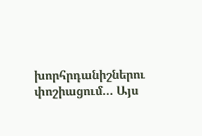խորհրդանիշներու փոշիացում… Այս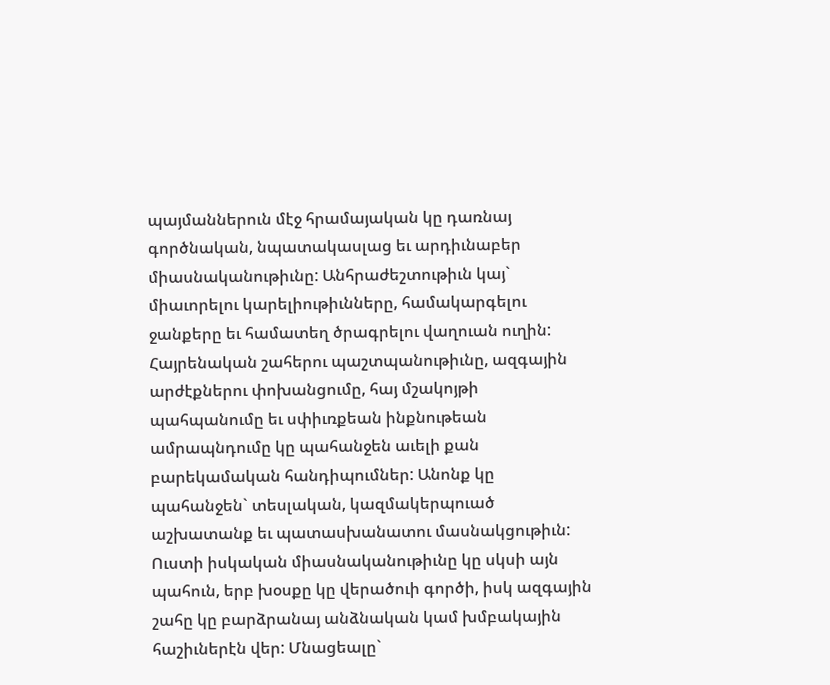պայմաններուն մէջ հրամայական կը դառնայ գործնական, նպատակասլաց եւ արդիւնաբեր միասնականութիւնը: Անհրաժեշտութիւն կայ` միաւորելու կարելիութիւնները, համակարգելու ջանքերը եւ համատեղ ծրագրելու վաղուան ուղին:
Հայրենական շահերու պաշտպանութիւնը, ազգային արժէքներու փոխանցումը, հայ մշակոյթի պահպանումը եւ սփիւռքեան ինքնութեան ամրապնդումը կը պահանջեն աւելի քան բարեկամական հանդիպումներ: Անոնք կը պահանջեն` տեսլական, կազմակերպուած աշխատանք եւ պատասխանատու մասնակցութիւն:
Ուստի իսկական միասնականութիւնը կը սկսի այն պահուն, երբ խօսքը կը վերածուի գործի, իսկ ազգային շահը կը բարձրանայ անձնական կամ խմբակային հաշիւներէն վեր: Մնացեալը`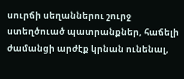սուրճի սեղաններու շուրջ ստեղծուած պատրանքներ, հաճելի ժամանցի արժէք կրնան ունենալ,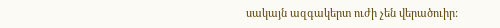սակայն ազգակերտ ուժի չեն վերածուիր: